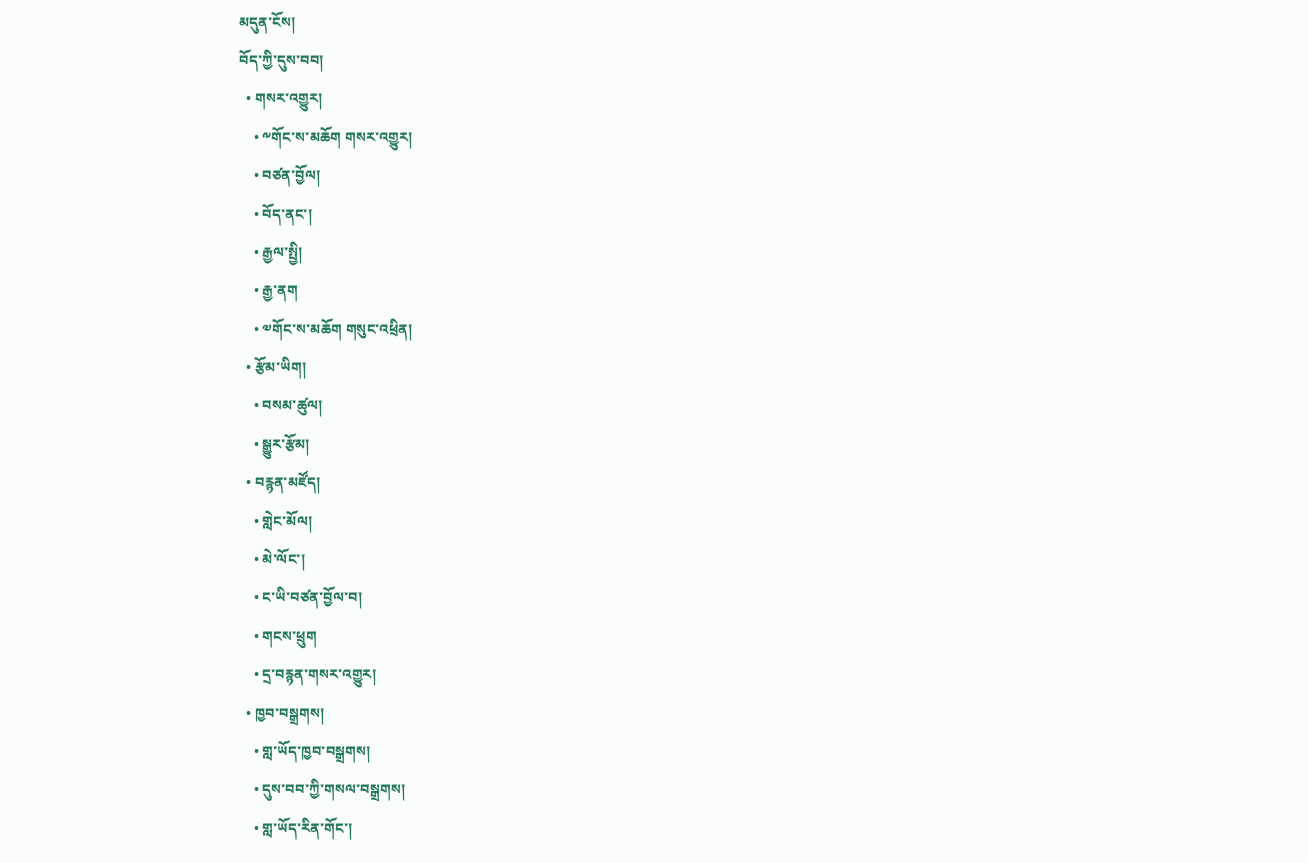མདུན་ངོས།
བོད་ཀྱི་དུས་བབ།
  • གསར་འགྱུར།
    • ༸གོང་ས་མཆོག གསར་འགྱུར།
    • བཙན་བྱོལ།
    • བོད་ནང་།
    • རྒྱལ་སྤྱི།
    • རྒྱ་ནག
    • ༧གོང་ས་མཆོག གསུང་འཕྲིན།
  • རྩོམ་ཡིག།
    • བསམ་ཚུལ།
    • སྒྱུར་རྩོམ།
  • བརྙན་མཛོད།
    • གླེང་མོལ།
    • མེ་ལོང་།
    • ང་ཡི་བཙན་བྱོལ་བ།
    • གངས་ཕྲུག
    • དྲ་བརྙན་གསར་འགྱུར།
  • ཁྱབ་བསྒྲགས།
    • གླ་ཡོད་ཁྱབ་བསྒྲགས།
    • དུས་བབ་ཀྱི་གསལ་བསྒྲགས།
    • གླ་ཡོད་རིན་གོང་།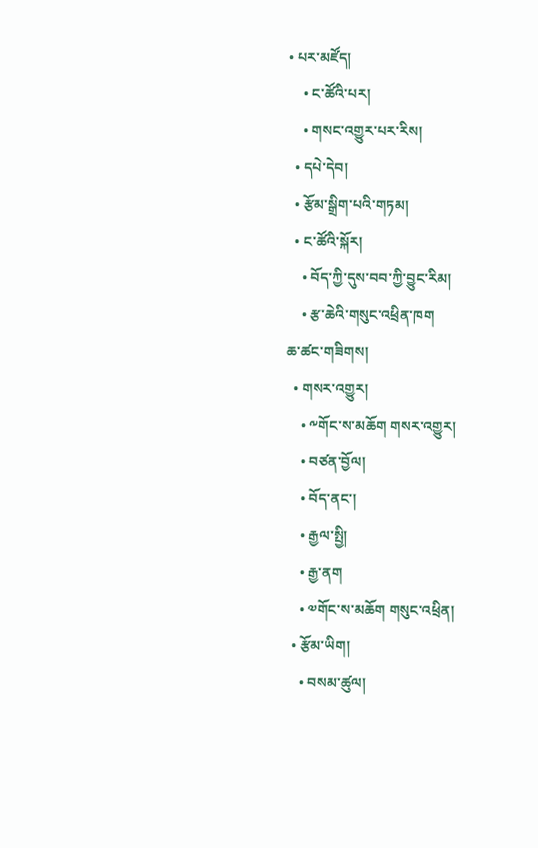• པར་མཛོད།
    • ང་ཚོའི་པར།
    • གསང་འགྱུར་པར་རིས།
  • དཔེ་དེབ།
  • རྩོམ་སྒྲིག་པའི་གཏམ།
  • ང་ཚོའི་སྐོར།
    • བོད་ཀྱི་དུས་བབ་ཀྱི་བྱུང་རིམ།
    • རྩ་ཆེའི་གསུང་འཕྲིན་ཁག
ཆ་ཚང་གཟིགས།
  • གསར་འགྱུར།
    • ༸གོང་ས་མཆོག གསར་འགྱུར།
    • བཙན་བྱོལ།
    • བོད་ནང་།
    • རྒྱལ་སྤྱི།
    • རྒྱ་ནག
    • ༧གོང་ས་མཆོག གསུང་འཕྲིན།
  • རྩོམ་ཡིག།
    • བསམ་ཚུལ།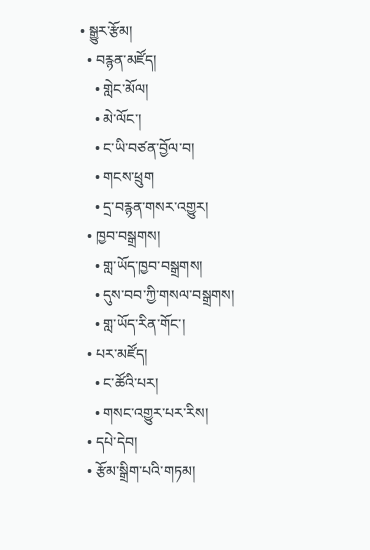• སྒྱུར་རྩོམ།
  • བརྙན་མཛོད།
    • གླེང་མོལ།
    • མེ་ལོང་།
    • ང་ཡི་བཙན་བྱོལ་བ།
    • གངས་ཕྲུག
    • དྲ་བརྙན་གསར་འགྱུར།
  • ཁྱབ་བསྒྲགས།
    • གླ་ཡོད་ཁྱབ་བསྒྲགས།
    • དུས་བབ་ཀྱི་གསལ་བསྒྲགས།
    • གླ་ཡོད་རིན་གོང་།
  • པར་མཛོད།
    • ང་ཚོའི་པར།
    • གསང་འགྱུར་པར་རིས།
  • དཔེ་དེབ།
  • རྩོམ་སྒྲིག་པའི་གཏམ།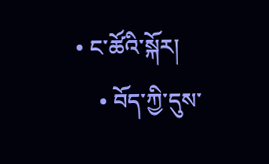• ང་ཚོའི་སྐོར།
    • བོད་ཀྱི་དུས་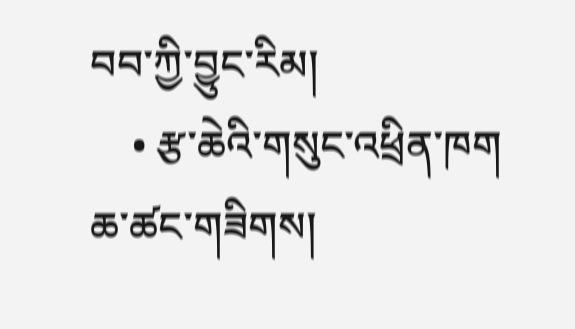བབ་ཀྱི་བྱུང་རིམ།
    • རྩ་ཆེའི་གསུང་འཕྲིན་ཁག
ཆ་ཚང་གཟིགས།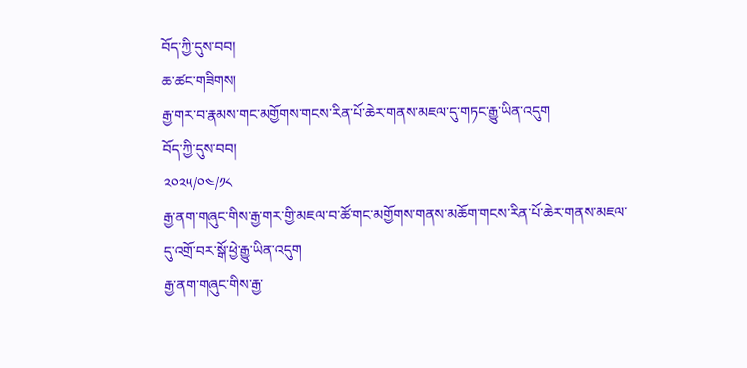བོད་ཀྱི་དུས་བབ།
ཆ་ཚང་གཟིགས།
རྒྱ་གར་བ་རྣམས་གང་མགྱོགས་གངས་རིན་པོ་ཆེར་གནས་མཇལ་དུ་གཏང་རྒྱུ་ཡིན་འདུག
བོད་ཀྱི་དུས་བབ།
༢༠༢༥/༠༤/༡༨
རྒྱ་ནག་གཞུང་གིས་རྒྱ་གར་གྱི་མཇལ་བ་ཚོ་གང་མགྱོགས་གནས་མཆོག་གངས་རིན་པོ་ཆེར་གནས་མཇལ་དུ་འགྲོ་བར་སྒོ་ཕྱེ་རྒྱུ་ཡིན་འདུག
རྒྱ་ནག་གཞུང་གིས་རྒྱ་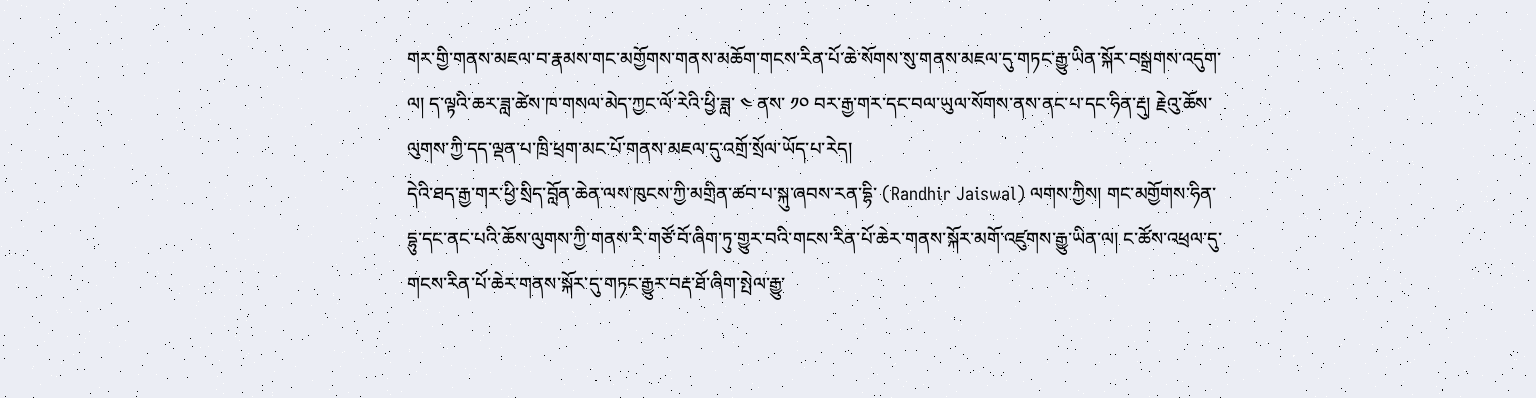གར་གྱི་གནས་མཇལ་བ་རྣམས་གང་མགྱོགས་གནས་མཆོག་གངས་རིན་པོ་ཆེ་སོགས་སུ་གནས་མཇལ་དུ་གཏང་རྒྱུ་ཡིན་སྐོར་བསྒྲགས་འདུག་ལ། ད་ལྟའི་ཆར་ཟླ་ཚེས་ཁ་གསལ་མེད་ཀྱང་ལོ་རེའི་ཕྱི་ཟླ་ ༤ ནས་ ༡༠ བར་རྒྱ་གར་དང་བལ་ཡུལ་སོགས་ནས་ནང་པ་དང་ཧིན་རྡུ། རྗེའུ་ཆོས་ལུགས་ཀྱི་དད་ལྡན་པ་ཁྲི་ཕྲག་མང་པོ་གནས་མཇལ་དུ་འགྲོ་སྲོལ་ཡོད་པ་རེད།
དེའི་ཐད་རྒྱ་གར་ཕྱི་སྲིད་བློན་ཆེན་ལས་ཁུངས་ཀྱི་མགྲིན་ཚབ་པ་སྐུ་ཞབས་རན་དྷི་ (Randhir Jaiswal) ལགས་ཀྱིས། གང་མགྱོགས་ཧིན་དྷུ་དང་ནང་པའི་ཆོས་ལུགས་ཀྱི་གནས་རི་གཙོ་བོ་ཞིག་ཏུ་གྱུར་བའི་གངས་རིན་པོ་ཆེར་གནས་སྐོར་མགོ་འཛུགས་རྒྱུ་ཡིན་ལ། ང་ཚོས་འཕྲལ་དུ་གངས་རིན་པོ་ཆེར་གནས་སྐོར་དུ་གཏང་རྒྱུར་བརྡ་ཐོ་ཞིག་སྤེལ་རྒྱུ་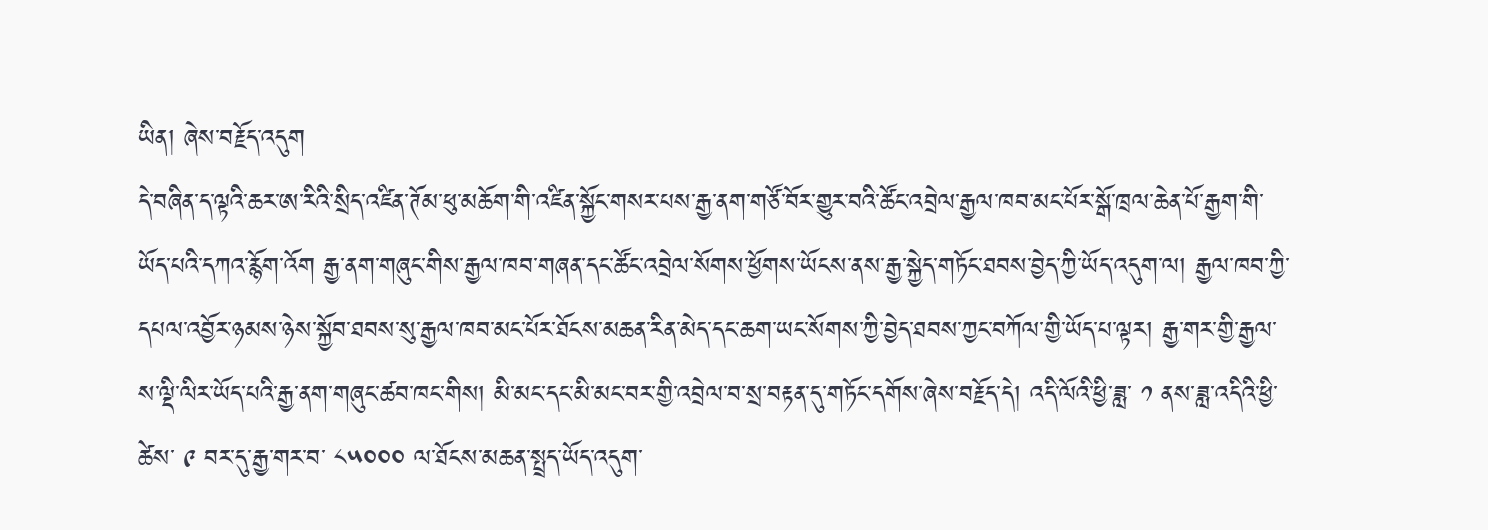ཡིན། ཞེས་བརྗོད་འདུག
དེ་བཞིན་ད་ལྟའི་ཆར་ཨ་རིའི་སྲིད་འཛིན་ཊོམ་ཕུ་མཆོག་གི་འཛིན་སྐྱོང་གསར་པས་རྒྱ་ནག་གཙོ་བོར་གྱུར་བའི་ཚོང་འབྲེལ་རྒྱལ་ཁབ་མང་པོར་སྒོ་ཁྲལ་ཆེན་པོ་རྒྱག་གི་ཡོད་པའི་དཀའ་རྙོག་འོག རྒྱ་ནག་གཞུང་གིས་རྒྱལ་ཁབ་གཞན་དང་ཚོང་འབྲེལ་སོགས་ཕྱོགས་ཡོངས་ནས་རྒྱ་སྐྱེད་གཏོང་ཐབས་བྱེད་ཀྱི་ཡོད་འདུག་ལ། རྒྱལ་ཁབ་ཀྱི་དཔལ་འབྱོར་ཉམས་ཉེས་སྐྱོབ་ཐབས་སུ་རྒྱལ་ཁབ་མང་པོར་ཐོངས་མཆན་རིན་མེད་དང་ཆག་ཡང་སོགས་ཀྱི་བྱེད་ཐབས་ཀྱང་བཀོལ་གྱི་ཡོད་པ་ལྟར། རྒྱ་གར་གྱི་རྒྱལ་ས་ལྡི་ལིར་ཡོད་པའི་རྒྱ་ནག་གཞུང་ཚབ་ཁང་གིས། མི་མང་དང་མི་མང་བར་གྱི་འབྲེལ་བ་སྲ་བརྟན་དུ་གཏོང་དགོས་ཞེས་བརྗོད་དེ། འདི་ལོའི་ཕྱི་ཟླ་ ༡ ནས་ཟླ་འདིའི་ཕྱི་ཚེས་ ༩ བར་དུ་རྒྱ་གར་བ་ ༨༥༠༠༠ ལ་ཐོངས་མཆན་སྤྲད་ཡོད་འདུག་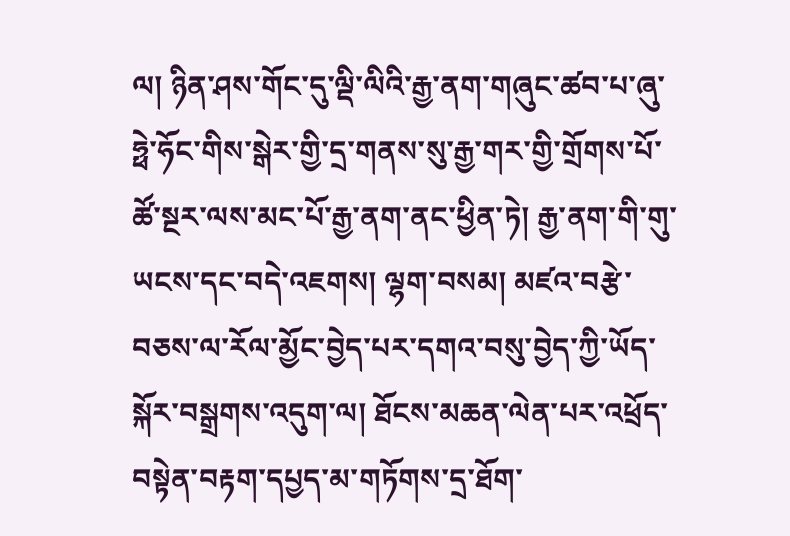ལ། ཉིན་ཤས་གོང་དུ་ལྡི་ལིའི་རྒྱ་ནག་གཞུང་ཚབ་པ་ཞུ་ཧྥེ་ཧོང་གིས་སྒེར་གྱི་དྲ་གནས་སུ་རྒྱ་གར་གྱི་གྲོགས་པོ་ཚོ་སྔར་ལས་མང་པོ་རྒྱ་ནག་ནང་ཕྱིན་ཏེ། རྒྱ་ནག་གི་གུ་ཡངས་དང་བདེ་འཇགས། ལྷག་བསམ། མཛའ་བརྩེ་བཅས་ལ་རོལ་མྱོང་བྱེད་པར་དགའ་བསུ་བྱེད་ཀྱི་ཡོད་སྐོར་བསྒྲགས་འདུག་ལ། ཐོངས་མཆན་ལེན་པར་འཕྲོད་བསྟེན་བརྟག་དཔྱད་མ་གཏོགས་དྲ་ཐོག་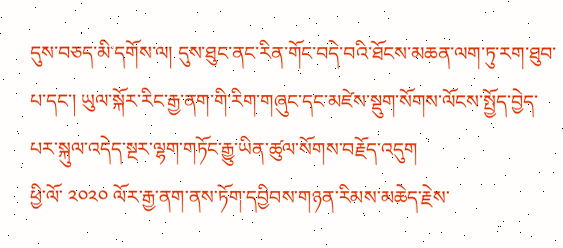དུས་བཅད་མི་དགོས་ལ། དུས་ཐུང་ནང་རིན་གོང་བདེ་བའི་ཐོངས་མཆན་ལག་ཏུ་རག་ཐུབ་པ་དང་། ཡུལ་སྐོར་རིང་རྒྱ་ནག་གི་རིག་གཞུང་དང་མཛེས་སྡུག་སོགས་ལོངས་སྤྱོད་བྱེད་པར་སྐུལ་འདེད་སྔར་ལྷག་གཏོང་རྒྱུ་ཡིན་ཚུལ་སོགས་བརྗོད་འདུག
ཕྱི་ལོ་ ༢༠༢༠ ལོར་རྒྱ་ནག་ནས་ཏོག་དབྱིབས་གཉན་རིམས་མཆེད་རྗེས་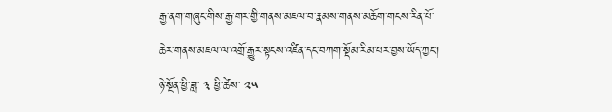རྒྱ་ནག་གཞུང་གིས་རྒྱ་གར་གྱི་གནས་མཇལ་བ་རྣམས་གནས་མཆོག་གངས་རིན་པོ་ཆེར་གནས་མཇལ་ལ་འགྲོ་རྒྱུར་སྟངས་འཛིན་དང་བཀག་སྡོམ་རིམ་པར་བྱས་ཡོད་ཀྱང་། ཉེ་སྔོན་ཕྱི་ཟླ་ ༣ ཕྱི་ཚེས་ ༢༥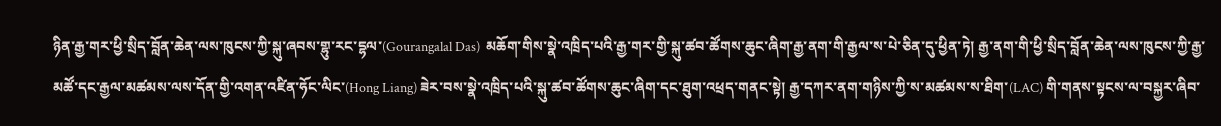ཉིན་རྒྱ་གར་ཕྱི་སྲིད་བློན་ཆེན་ལས་ཁུངས་ཀྱི་སྐུ་ཞབས་གྷུ་རང་དྷལ་(Gourangalal Das)  མཆོག་གིས་སྣེ་འཁྲིད་པའི་རྒྱ་གར་གྱི་སྐུ་ཚབ་ཚོགས་ཆུང་ཞིག་རྒྱ་ནག་གི་རྒྱལ་ས་པེ་ཅིན་དུ་ཕྱིན་ཏེ། རྒྱ་ནག་གི་ཕྱི་སྲིད་བློན་ཆེན་ལས་ཁུངས་ཀྱི་རྒྱ་མཚོ་དང་རྒྱལ་མཚམས་ལས་དོན་གྱི་འགན་འཛིན་ཧོང་ལིང་(Hong Liang) ཟེར་བས་སྣེ་འཁྲིད་པའི་སྐུ་ཚབ་ཚོགས་ཆུང་ཞིག་དང་ཐུག་འཕྲད་གནང་སྟེ། རྒྱ་དཀར་ནག་གཉིས་ཀྱི་ས་མཚམས་ས་ཐིག་(LAC) གི་གནས་སྟངས་ལ་བསྐྱར་ཞིབ་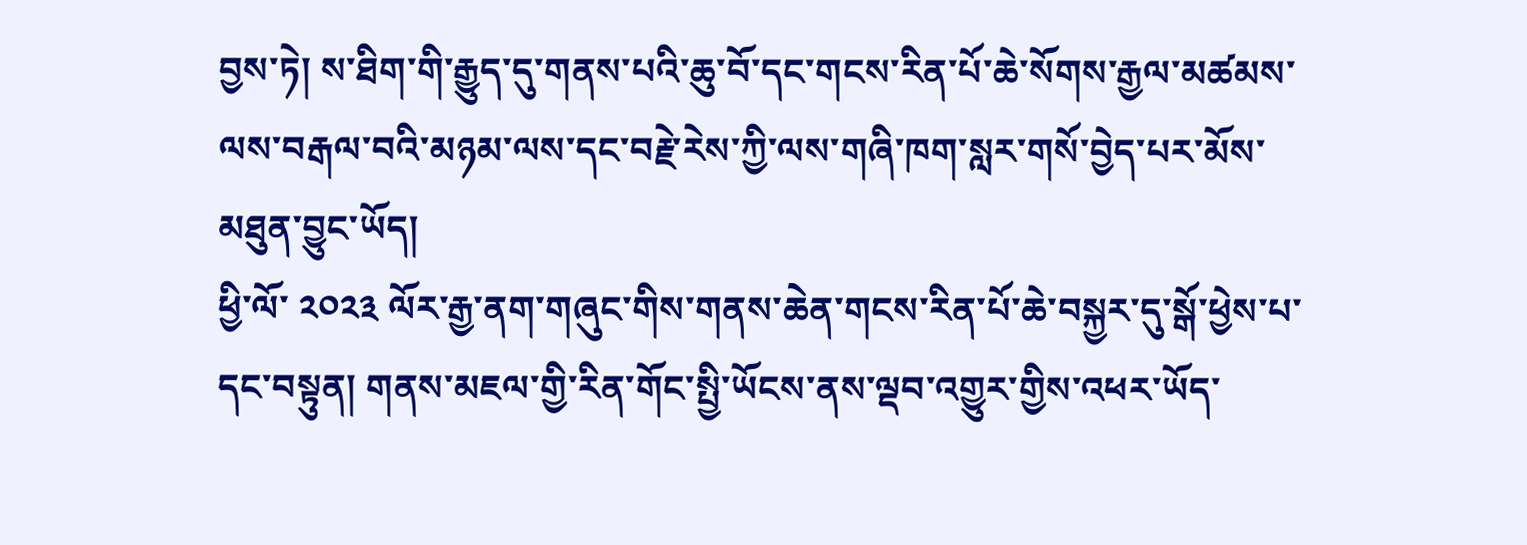བྱས་ཏེ། ས་ཐིག་གི་རྒྱུད་དུ་གནས་པའི་ཆུ་བོ་དང་གངས་རིན་པོ་ཆེ་སོགས་རྒྱལ་མཚམས་ལས་བརྒལ་བའི་མཉམ་ལས་དང་བརྗེ་རེས་ཀྱི་ལས་གཞི་ཁག་སླར་གསོ་བྱེད་པར་མོས་མཐུན་བྱུང་ཡོད།
ཕྱི་ལོ་ ༢༠༢༣ ལོར་རྒྱ་ནག་གཞུང་གིས་གནས་ཆེན་གངས་རིན་པོ་ཆེ་བསྐྱར་དུ་སྒོ་ཕྱེས་པ་དང་བསྟུན། གནས་མཇལ་གྱི་རིན་གོང་སྤྱི་ཡོངས་ནས་ལྡབ་འགྱུར་གྱིས་འཕར་ཡོད་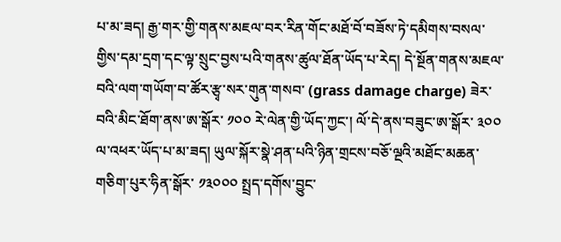པ་མ་ཟད། རྒྱ་གར་གྱི་གནས་མཇལ་བར་རིན་གོང་མཐོ་བོ་བཟོས་ཏེ་དམིགས་བསལ་གྱིས་དམ་དྲག་དང་ལྟ་སྲུང་བྱས་པའི་གནས་ཚུལ་ཐོན་ཡོད་པ་རེད། དེ་སྔོན་གནས་མཇལ་བའི་ལག་གཡོག་བ་ཚོར་རྩྭ་སར་གུན་གསབ་ (grass damage charge) ཟེར་བའི་མིང་ཐོག་ནས་ཨ་སྒོར་ ༡༠༠ རེ་ལེན་གྱི་ཡོད་ཀྱང་། ལོ་དེ་ནས་བཟུང་ཨ་སྒོར་ ༣༠༠ ལ་འཕར་ཡོད་པ་མ་ཟད། ཡུལ་སྐོར་སྣེ་ཤན་པའི་ཉིན་གྲངས་བཅོ་ལྔའི་མཐོང་མཆན་གཅིག་པུར་ཧིན་སྒོར་ ༡༣༠༠༠ སྤྲད་དགོས་བྱུང་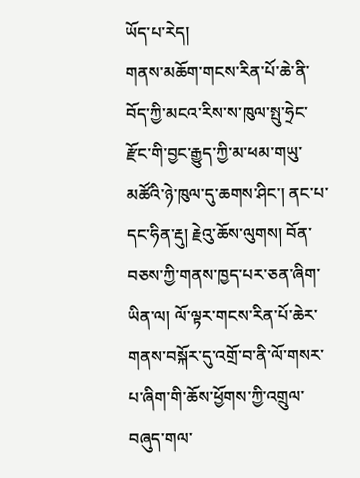ཡོད་པ་རེད།
གནས་མཆོག་གངས་རིན་པོ་ཆེ་ནི་བོད་ཀྱི་མངའ་རིས་ས་ཁུལ་སྤུ་ཧྲེང་རྫོང་གི་བྱང་རྒྱུད་ཀྱི་མ་ཕམ་གཡུ་མཚོའི་ཉེ་ཁུལ་དུ་ཆགས་ཤིང་། ནང་པ་དང་ཧིན་རྡུ། རྗེའུ་ཆོས་ལུགས། བོན་བཅས་ཀྱི་གནས་ཁྱད་པར་ཅན་ཞིག་ཡིན་ལ། ལོ་ལྟར་གངས་རིན་པོ་ཆེར་གནས་བསྐོར་དུ་འགྲོ་བ་ནི་ལོ་གསར་པ་ཞིག་གི་ཆོས་ཕྱོགས་ཀྱི་འགྲུལ་བཞུད་གལ་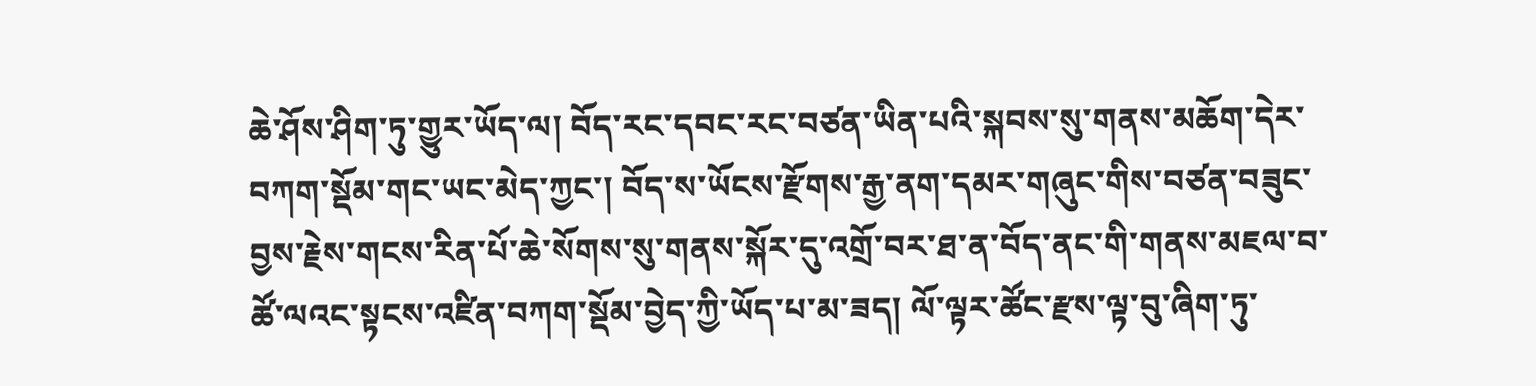ཆེ་ཤོས་ཤིག་ཏུ་གྱུར་ཡོད་ལ། བོད་རང་དབང་རང་བཙན་ཡིན་པའི་སྐབས་སུ་གནས་མཆོག་དེར་བཀག་སྡོམ་གང་ཡང་མེད་ཀྱང་། བོད་ས་ཡོངས་རྫོགས་རྒྱ་ནག་དམར་གཞུང་གིས་བཙན་བཟུང་བྱས་རྗེས་གངས་རིན་པོ་ཆེ་སོགས་སུ་གནས་སྐོར་དུ་འགྲོ་བར་ཐ་ན་བོད་ནང་གི་གནས་མཇལ་བ་ཚོ་ལའང་སྟངས་འཛིན་བཀག་སྡོམ་བྱེད་ཀྱི་ཡོད་པ་མ་ཟད། ལོ་ལྟར་ཚོང་རྫས་ལྟ་བུ་ཞིག་ཏུ་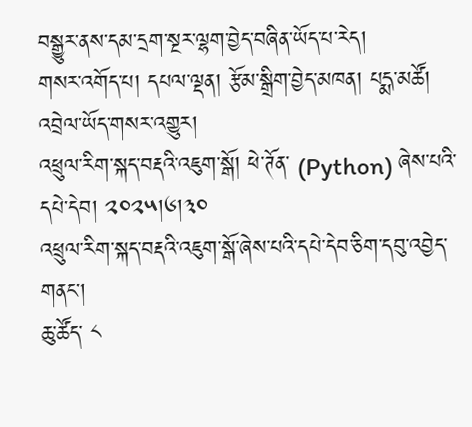བསྒྱུར་ནས་དམ་དྲག་སྔར་ལྷག་བྱེད་བཞིན་ཡོད་པ་རེད།
གསར་འགོད་པ། དཔལ་ལྡན། རྩོམ་སྒྲིག་བྱེད་མཁན། པདྨ་མཚོ།
འབྲེལ་ཡོད་གསར་འགྱུར།
འཕྲུལ་རིག་སྐད་བརྡའི་འཇུག་སྒོ། ཕེ་ཊོན་ (Python) ཞེས་པའི་དཔེ་དེབ། ༢༠༢༥།༦།༣༠
འཕྲུལ་རིག་སྐད་བརྡའི་འཇུག་སྒོ་ཞེས་པའི་དཔེ་དེབ་ཅིག་དབུ་འབྱེད་གནང་།
ཆུ་ཚོད་ ༨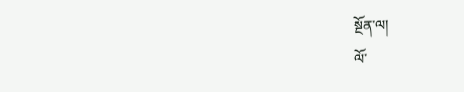སྔོན་ལ།
ལོ་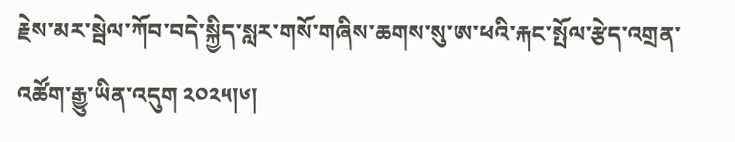རྗེས་མར་སྦེལ་ཀོབ་བདེ་སྐྱིད་སླར་གསོ་གཞིས་ཆགས་སུ་ཨ་ཕའི་རྐང་སྤོལ་རྩེད་འགྲན་འཚོག་རྒྱུ་ཡིན་འདུག ༢༠༢༥།༦།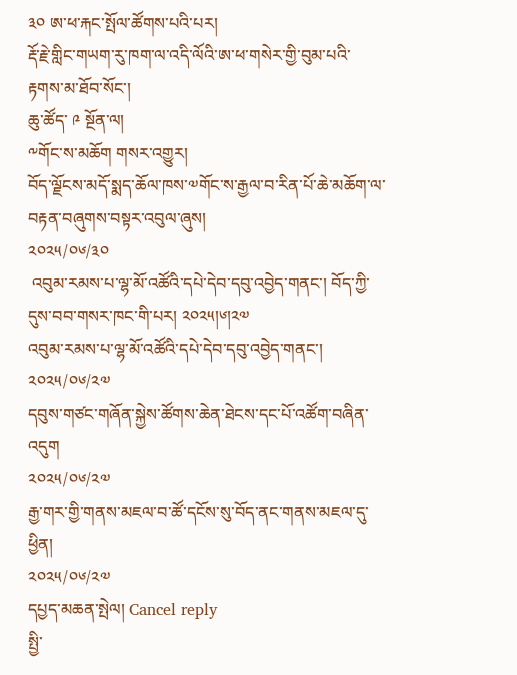༣༠ ཨ་ཕ་རྐང་སྤོལ་ཚོགས་པའི་པར།
རྡོ་རྗེ་གླིང་གཡག་རུ་ཁག་ལ་འདི་ལོའི་ཨ་ཕ་གསེར་གྱི་བུམ་པའི་རྟགས་མ་ཐོབ་སོང་།
ཆུ་ཚོད་ ༩ སྔོན་ལ།
༸གོང་ས་མཆོག གསར་འགྱུར།
བོད་ལྗོངས་མདོ་སྨད་ཆོལ་ཁས་༧གོང་ས་རྒྱལ་བ་རིན་པོ་ཆེ་མཆོག་ལ་བརྟན་བཞུགས་བསྟར་འབུལ་ཞུས།
༢༠༢༥/༠༦/༣༠
 འབུམ་རམས་པ་ལྷ་མོ་འཚོའི་དཔེ་དེབ་དབུ་འབྱེད་གནང་། བོད་ཀྱི་དུས་བབ་གསར་ཁང་གི་པར། ༢༠༢༥།༦།༢༧
འབུམ་རམས་པ་ལྷ་མོ་འཚོའི་དཔེ་དེབ་དབུ་འབྱེད་གནང་།
༢༠༢༥/༠༦/༢༧
དབུས་གཙང་གཞོན་སྐྱེས་ཚོགས་ཆེན་ཐེངས་དང་པོ་འཚོག་བཞིན་འདུག
༢༠༢༥/༠༦/༢༧
རྒྱ་གར་གྱི་གནས་མཇལ་བ་ཚོ་དངོས་སུ་བོད་ནང་གནས་མཇལ་དུ་ཕྱིན།
༢༠༢༥/༠༦/༢༧
དཔྱད་མཆན་སྤེལ། Cancel reply
སྤྱི་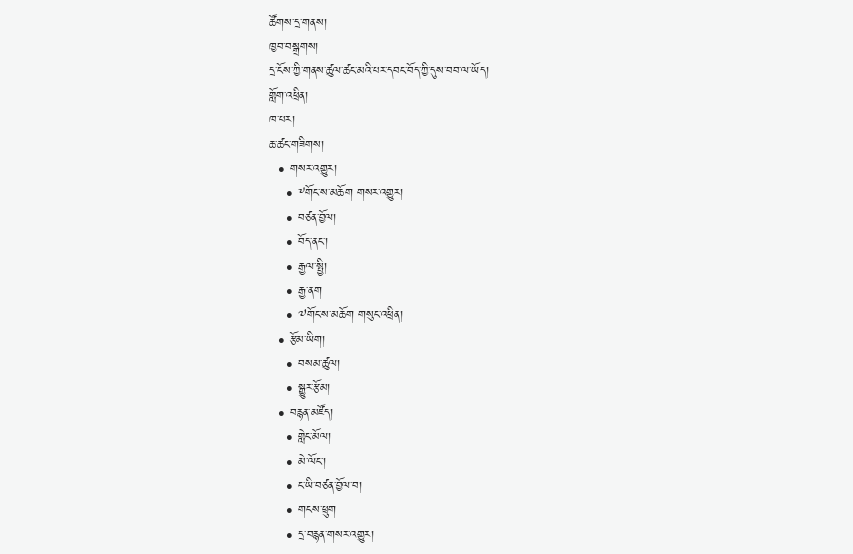ཚོགས་དྲ་གནས།
ཁྱབ་བསྒྲགས།
དྲ་ངོས་ཀྱི་གནས་ཚུལ་ཚང་མའི་པར་དབང་བོད་ཀྱི་དུས་བབ་ལ་ཡོད།
གློག་འཕྲིན།
ཁ་པར།
ཆ་ཚང་གཟིགས།
  • གསར་འགྱུར།
    • ༸གོང་ས་མཆོག གསར་འགྱུར།
    • བཙན་བྱོལ།
    • བོད་ནང་།
    • རྒྱལ་སྤྱི།
    • རྒྱ་ནག
    • ༧གོང་ས་མཆོག གསུང་འཕྲིན།
  • རྩོམ་ཡིག།
    • བསམ་ཚུལ།
    • སྒྱུར་རྩོམ།
  • བརྙན་མཛོད།
    • གླེང་མོལ།
    • མེ་ལོང་།
    • ང་ཡི་བཙན་བྱོལ་བ།
    • གངས་ཕྲུག
    • དྲ་བརྙན་གསར་འགྱུར།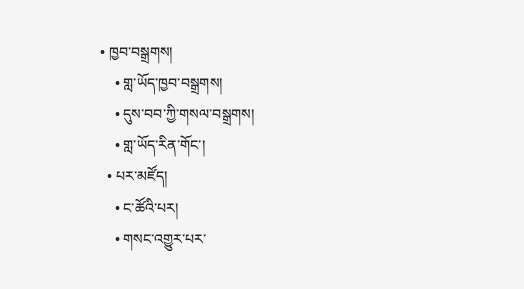• ཁྱབ་བསྒྲགས།
    • གླ་ཡོད་ཁྱབ་བསྒྲགས།
    • དུས་བབ་ཀྱི་གསལ་བསྒྲགས།
    • གླ་ཡོད་རིན་གོང་།
  • པར་མཛོད།
    • ང་ཚོའི་པར།
    • གསང་འགྱུར་པར་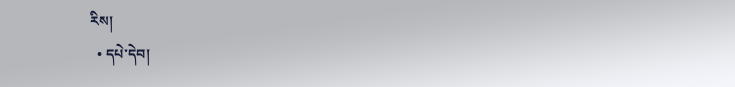རིས།
  • དཔེ་དེབ།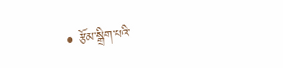• རྩོམ་སྒྲིག་པའི་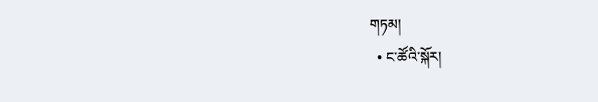གཏམ།
  • ང་ཚོའི་སྐོར།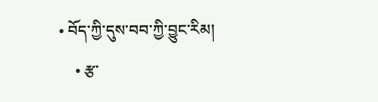• བོད་ཀྱི་དུས་བབ་ཀྱི་བྱུང་རིམ།
    • རྩ་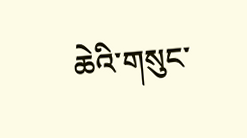ཆེའི་གསུང་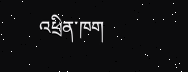འཕྲིན་ཁག